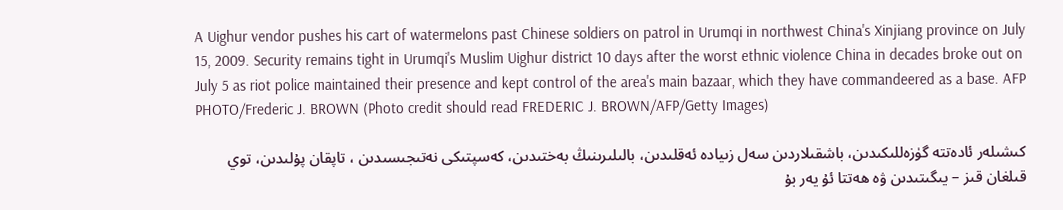A Uighur vendor pushes his cart of watermelons past Chinese soldiers on patrol in Urumqi in northwest China's Xinjiang province on July 15, 2009. Security remains tight in Urumqi's Muslim Uighur district 10 days after the worst ethnic violence China in decades broke out on July 5 as riot police maintained their presence and kept control of the area's main bazaar, which they have commandeered as a base. AFP PHOTO/Frederic J. BROWN (Photo credit should read FREDERIC J. BROWN/AFP/Getty Images)

كىشىلەر ئادەتتە گۈزەللىكىدىن، باشقىلاردىن سەل زىيادە ئەقلىدىن، بالىلىرىنىڭ بەختىدىن، كەسپتىكى نەتىجىسىدىن ، تاپقان پۇلىدىن، توي قىلغان قىز – يىگىتىدىن ۋە ھەتتا ئۇ يەر بۇ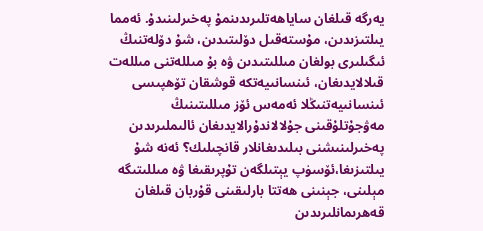يەرگە قىلغان ساياھەتلىرىدىنمۇ پەخىرلىنىدۇ. ئەمما يىلتىزىدىن، مۇستەقىل دۆلىتىدىن، شۇ دۆلەتنىڭ ئىگىلىرى بولغان مىللىتىدىن ۋە بۇ مىللەتنى مىللەت قىلالايدىغان، ئىنسانىيەتكە قوشقان تۆھپىسى ئىنسانىيەتنىڭلا ئەمەس ئۆز مىللىتىنىڭ مەۋجۇتلۇقىنى جۇلالاندۇرالايدىغان ئالىملىرىدىن پەخىرلىنىشنى بىلىدىغانلار قانچىلىك؟ ئەنە شۇ يىلتىزىغا،ئۆسۈپ يېتىلگەن تۇپرىقىغا ۋە مىللىتىگە مېلىنى، جېنىنى ھەتتا بارلىقىنى قۇربان قىلغان قەھرىمانلىرىدىن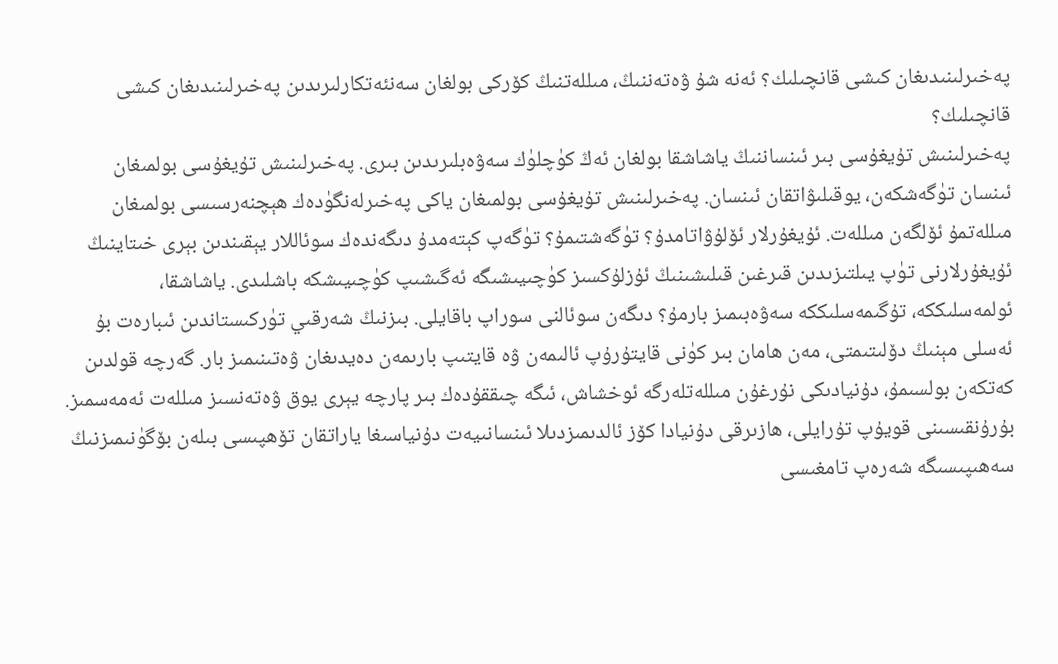پەخىرلىنىدىغان كىشى قانچىلىك؟ ئەنە شۇ ۋەتەننىڭ، مىللەتنىڭ كۆركى بولغان سەنئەتكارلىرىدىن پەخىرلىنىدىغان كىشى قانچىلىك؟
پەخىرلىنىش تۇيغۇسى بىر ئىنساننىڭ ياشاشقا بولغان ئەڭ كۈچلۈك سەۋەبلىرىدىن بىرى. پەخىرلىنىش تۇيغۇسى بولمىغان ئىنسان تۈگەشكەن، يوقىلىۋاتقان ئىنسان. پەخىرلىنىش تۇيغۇسى بولمىغان ياكى پەخىرلەنگۈدەك ھېچنەرسىسى بولمىغان مىللەتمۇ ئۆلگەن مىللەت. ئۇيغۇرلار ئۆلۇۋاتامدۇ؟ تۈگەشتىمۇ؟ تۈگەپ كېتەمدۇ دىگەندەك سوئاللار يېقىندىن بېرى خىتاينىڭ ئۇيغۇرلارنى تۈپ يىلتىزىدىن قىرغىن قىلىشىنىڭ ئۇزلۇكسىز كۈچىيىشىگە ئەگىشىپ كۈچىيىشكە باشلىدى. ياشاشقا، ئولمەسلىككە، تۇگىمەسلىككە سەۋەبىمىز بارمۇ؟ دىگەن سوئالنى سوراپ باقايلى. بىزنىڭ شەرقىي تۈركىستاندىن ئىبارەت بۇ ئەسلى مېنىڭ دۆلىتىمتى، مەن ھامان بىر كۈنى قايتۇرۇپ ئالىمەن ۋە قايتىپ بارىمەن دەيدىغان ۋەتىنىمىز بار. گەرچە قولدىن كەتكەن بولسىمۇ، دۇنيادىكى نۇرغۇن مىللەتلەرگە ئوخشاش، ئىگە چىققۇدەك بىر پارچە يېرى يوق ۋەتەنسىز مىللەت ئەمەسمىز. بۇرۇنقىسىنى قويۇپ تۇرايلى، ھازىرقى دۇنيادا كۆز ئالدىمىزدىلا ئىنسانىيەت دۇنياسىغا ياراتقان تۆھپىسى بىلەن بۆگۈنىمىزنىڭ سەھىپىسىگە شەرەپ تامغىسى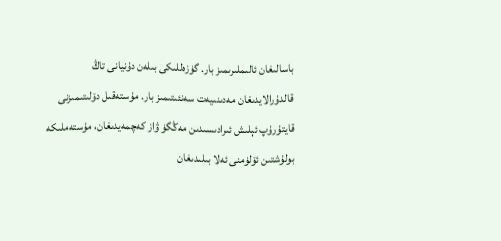باسالىغان ئالىملىرىمىز بار. گۈزەللىكى بىلەن دۇنيانى تاڭ قالدۇرالايدىغان مەدىنىيەت سەنئىتىمىز بار. مۇستەقىل دۆلىتىمىزنى قايتۇرۇپ ئېلىش ئىرادىسىدىن مەڭگۈ ۋاز كەچمەيدىغان، مۇستەملىكە بولۇشتىن ئۆلۈمنى ئەلا بىلىدىغان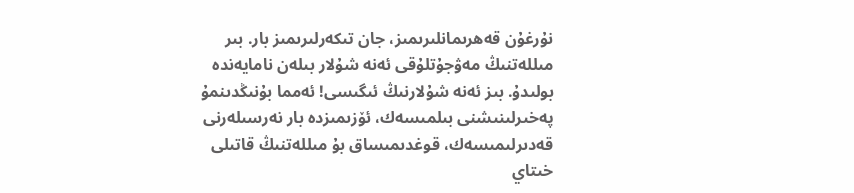نۇرغۇن قەھرىمانلىرىمىز، جان تىكەرلىرىمىز بار. بىر مىللەتنىڭ مەۋجۇتلۇقى ئەنە شۇلار بىلەن نامايەندە بولىدۇ. بىز ئەنە شۇلارنىڭ ئىگىسى! ئەمما بۇنىڭدىنمۇ پەخىرلىنىشنى بىلمىسەك، ئۆزىمىزدە بار نەرسىلەرنى قەدىرلىمىسەك، قوغدىمىساق بۇ مىللەتنىڭ قاتىلى خىتاي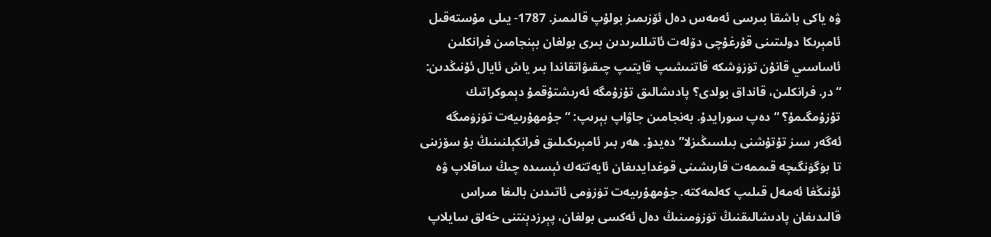ۋە ياكى باشقا بىرسى ئەمەس دەل ئۆزىمىز بولۇپ قالىمىز. 1787- يىلى مۇستەقىل ئامېرىكا دولىتىنى قۇرغۇچى دۆلەت ئاتىللىرىدىن بىرى بولغان بېنجامىن فرانكلىن ئاساسىي قانۇن تۈزۈشكە قاتنىشىپ قايتىپ چىقىۋاتقاندا بىر ياش ئايال ئۇنىڭدىن: “در. فرانكلىن، قانداق بولدى؟ پادىشالىق تۇزۇمگە ئەرىشتۇقمۇ دېموكراتىك تۇزۇمگىمۇ؟ “ دەپ سورايدۇ. بەنجامىن جاۋاپ بېرىپ: “جۇمھۇرىيەت تۈزۈمىگە ئەگەر سىز تۇتۇشنى بىلسىڭىزلا” دەيدۇ. ھەر بىر ئامېرىكىلىق فرانكېلنىنىڭ بۇ سۆزىنى تا بۈگۈنگىچە قىممەت قارىشىنى قوغدايدىغان ئايەتتەك ئېسىدە چىڭ ساقلاپ ۋە ئۇنىڭغا ئەمەل قىلىپ كەلمەكتە. جۇمھۇرىيەت تۈزۈمى ئاتىدىن بالىغا مىراس قالىدىغان پادىشالىقنىڭ تۈزۈمىنىڭ دەل ئەكسى بولغان، پېرزدېنتنى خەلق سايلاپ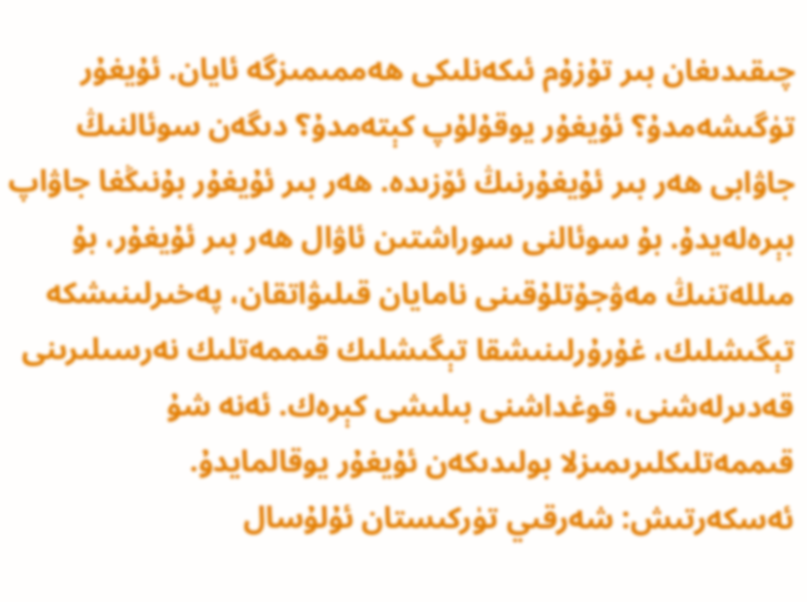چىقىدىغان بىر تۇزۇم ئىكەنلىكى ھەممىمىزگە ئايان. ئۇيغۇر تۈگىشەمدۇ؟ ئۇيغۇر يوقۇلۇپ كېتەمدۇ؟ دىگەن سوئالنىڭ جاۋابى ھەر بىر ئۇيغۇرنىڭ ئۆزىدە. ھەر بىر ئۇيغۇر بۇنىڭغا جاۋاپ بېرەلەيدۇ. بۇ سوئالنى سوراشتىن ئاۋال ھەر بىر ئۇيغۇر، بۇ مىللەتنىڭ مەۋجۇتلۇقىنى نامايان قىلىۋاتقان، پەخىرلىنىشكە تېگىشلىك، غۇرۇرلىنىشقا تېگىشلىك قىممەتلىك نەرسىلىرىنى قەدىرلەشنى، قوغداشنى بىلىشى كېرەك. ئەنە شۇ قىممەتلىكلىرىمىزلا بولىدىكەن ئۇيغۇر يوقالمايدۇ.
ئەسكەرتىش: شەرقىي تۈركىستان ئۇلۇسال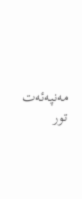مەنپەئەت تور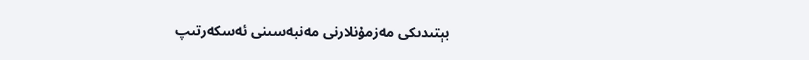بېتىدىكى مەزمۇنلارنى مەنبەسىنى ئەسكەرتىپ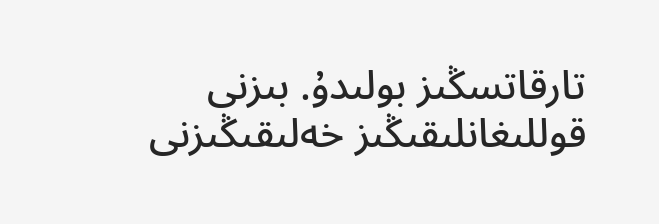تارقاتسڭىز بولىدۇ. بىزنى قوللىغانلىقىڭىز خەلىقىڭىزنى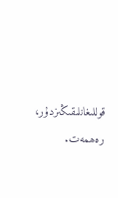قوللىغانلىقىڭىزدۇر، رەھمەت.